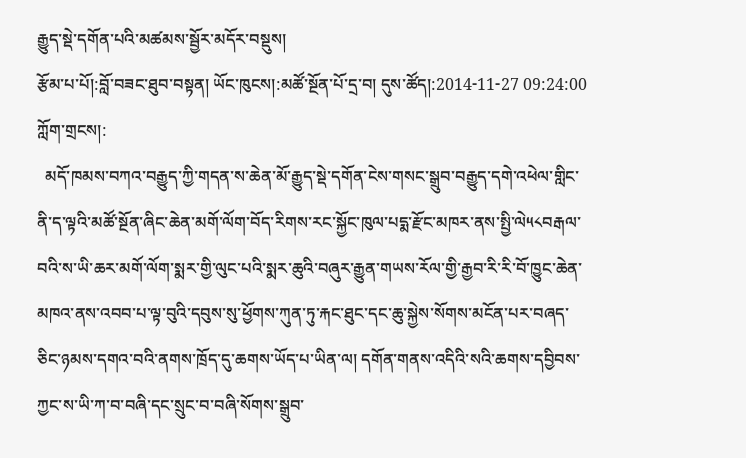རྒྱུད་སྡེ་དགོན་པའི་མཚམས་སྦྱོར་མདོར་བསྡུས།
རྩོམ་པ་པོ།:བློ་བཟང་ཐུབ་བསྟན། ཡོང་ཁུངས།:མཚོ་སྔོན་པོ་དྲ་བ། དུས་ཚོད།:2014-11-27 09:24:00 ཀློག་གྲངས།:
  མདོ་ཁམས་བཀའ་བརྒྱུད་ཀྱི་གདན་ས་ཆེན་མོ་རྒྱུད་སྡེ་དགོན་ངེས་གསང་སྒྲུབ་བརྒྱུད་དགེ་འཕེལ་གླིང་ནི་ད་ལྟའི་མཚོ་སྔོན་ཞིང་ཆེན་མགོ་ལོག་བོད་རིགས་རང་སྐྱོང་ཁུལ་པདྨ་རྫོང་མཁར་ནས་སྤྱི་ལེ༥༨བརྒལ་བའི་ས་ཡི་ཆར་མགོ་ལོག་སྨར་གྱི་ལུང་པའི་སྨར་ཆུའི་བཞུར་རྒྱུན་གཡས་རོལ་གྱི་རྒྱབ་རི་རི་བོ་ཁྱུང་ཆེན་མཁའ་ནས་འབབ་པ་ལྟ་བུའི་དབུས་སུ་ཕྱོགས་ཀུན་ཏུ་རྐང་ཐུང་དང་ཆུ་སྐྱེས་སོགས་མངོན་པར་བཞད་ཅིང་ཉམས་དགའ་བའི་ནགས་ཁྲོད་དུ་ཆགས་ཡོད་པ་ཡིན་ལ། དགོན་གནས་འདིའི་སའི་ཆགས་དབྱིབས་ཀྱང་ས་ཡི་ཀ་བ་བཞི་དང་སྲུང་བ་བཞི་སོགས་སྒྲུབ་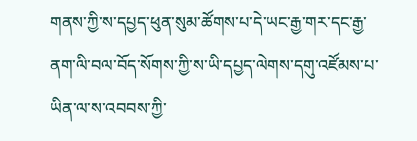གནས་ཀྱི་ས་དཔྱད་ཕུན་སུམ་ཚོགས་པ་དེ་ཡང་རྒྱ་གར་དང་རྒྱ་ནག་ལི་བལ་བོད་སོགས་ཀྱི་ས་ཡི་དཔྱད་ལེགས་དགུ་འཛོམས་པ་ཡིན་ལ་ས་འབབས་ཀྱི་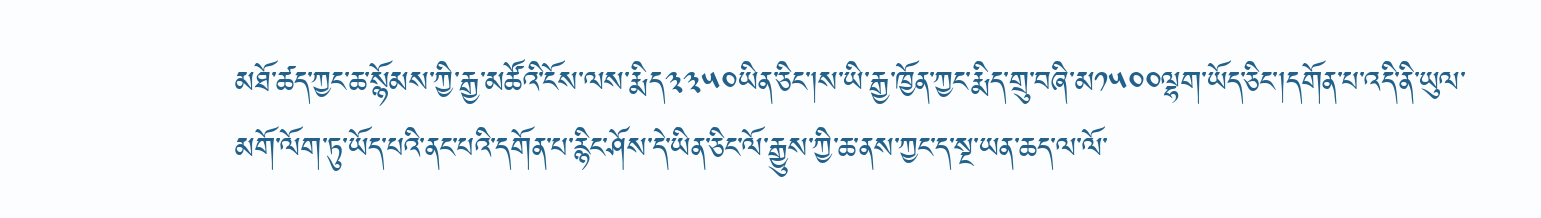མཐོ་ཚད་ཀྱང་ཆ་སྙོམས་ཀྱི་རྒྱ་མཚོའི་ངོས་ལས་རྨིད༣༣༥༠ཡིན་ཅིང་།ས་ཡི་རྒྱ་ཁྱོན་ཀྱང་རྨིད་གྲུ་བཞི་མ༡༥༠༠ལྷག་ཡོད་ཅིང་།དགོན་པ་འདི་ནི་ཡུལ་མགོ་ལོག་ཏུ་ཡོད་པའི་ནང་པའི་དགོན་པ་རྙིང་ཤོས་དེ་ཡིན་ཅིང་ལོ་རྒྱུས་ཀྱི་ཆ་ནས་ཀྱང་ད་སྔ་ཡན་ཆད་ལ་ལོ་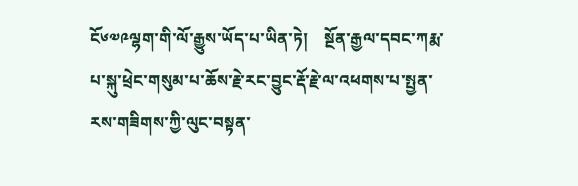ངོ༦༧༩ལྷག་གི་ལོ་རྒྱུས་ཡོད་པ་ཡིན་ཏེ།    སྔོན་རྒྱལ་དབང་ཀརྨ་པ་སྐུ་ཕྲེང་གསུམ་པ་ཆོས་རྗེ་རང་བྱུང་རྡོ་རྗེ་ལ་འཕགས་པ་སྤྱན་རས་གཟིགས་ཀྱི་ལུང་བསྟན་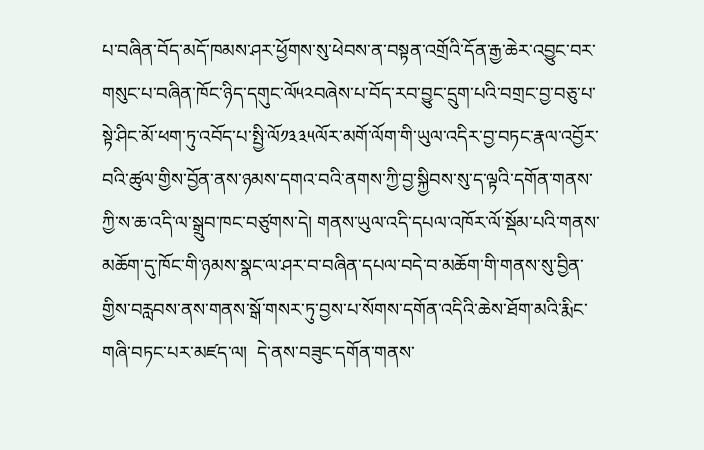པ་བཞིན་བོད་མདོ་ཁམས་ཤར་ཕྱོགས་སུ་ཕེབས་ན་བསྟན་འགྲོའི་དོན་རྒྱ་ཆེར་འབྱུང་བར་གསུང་པ་བཞིན་ཁོང་ཉིད་དགུང་ལོ༥༢བཞེས་པ་བོད་རབ་བྱུང་དྲུག་པའི་བགྲང་བྱ་བཅུ་པ་སྟེ་ཤིང་མོ་ཕག་ཏུ་འབོད་པ་སྤྱི་ལོ༡༣༣༥ལོར་མགོ་ལོག་གི་ཡུལ་འདིར་བྱ་བཏང་རྣལ་འབྱོར་བའི་ཚུལ་གྱིས་བྱོན་ནས་ཉམས་དགའ་བའི་ནགས་ཀྱི་བྱ་སྐྱིབས་སུ་ད་ལྟའི་དགོན་གནས་ཀྱི་ས་ཆ་འདི་ལ་སྒྲུབ་ཁང་བཙུགས་དེ། གནས་ཡུལ་འདི་དཔལ་འཁོར་ལོ་སྡོམ་པའི་གནས་མཆོག་དུ་ཁོང་གི་ཉམས་སྣང་ལ་ཤར་བ་བཞིན་དཔལ་བདེ་བ་མཆོག་གི་གནས་སུ་བྱིན་གྱིས་བརླབས་ནས་གནས་སྒོ་གསར་ཏུ་བྱས་པ་སོགས་དགོན་འདིའི་ཆེས་ཐོག་མའི་རྨིང་གཞི་བཏང་པར་མཛད་ལ།  དེ་ནས་བཟུང་དགོན་གནས་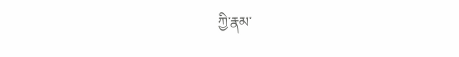ཀྱི་རྣམ་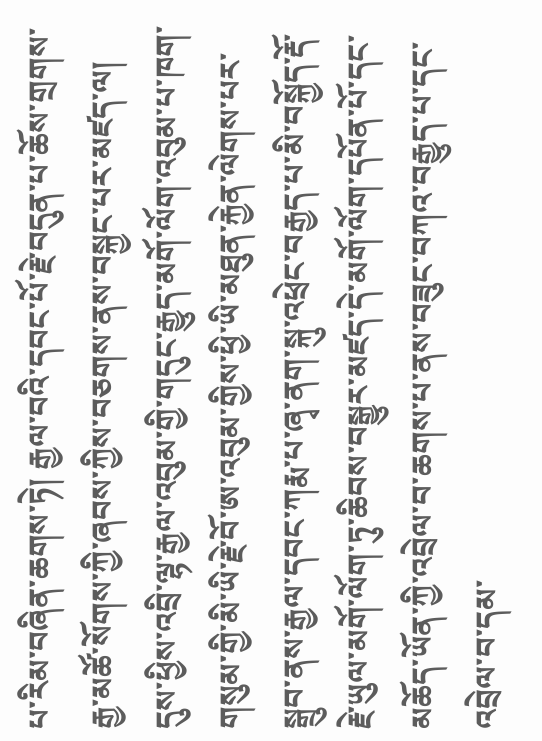པ་རིམ་བཞིན་ཆགས་ཏེ། རྒྱལ་བའི་དབང་པོ་རྗེ་བདུན་པ་ཆོས་གྲགས་རྒྱ་མཚོ་སོགས་ཀྱི་ཞབས་ཀྱིས་བཅགས་ནས་བསྐྱང་པར་མཛད་ལ། དུས་ཕྱིས་འབྲི་ལྷ་རྒྱལ་འབུམ་གྱི་གདུང་རྒྱུད་མགོ་ལོག་འབུམ་པ་ཁག་གསུམ་གྱི་མི་ཡི་རྗེ་བོ་ཨ་འབུམ་གྱིས་ཕྱི་ཡི་མཐུན་རྐྱེན་ལེགས་པར་སྒྲུབ་ནས་རྒྱལ་དབང་ཀརྨ་པ་ཞྭ་ནག་སྐུ་འཕྲེང་བརྒྱད་པ་མི་བསྐྱོད་རྡོ་རྗེ་ཡུལ་མགོ་ལོག་ཏུ་ཆིབས་བསྒྱུར་མཛད་དེ་མགོ་ལོག་དཔོན་པོ་དང་མཆོད་ཡོན་ཀྱི་འབྲེལ་བ་ཆགས་པ་ནས་བཟུང་བཀའ་བརྒྱུད་པ་དང་འབྲེལ་བ་དམ་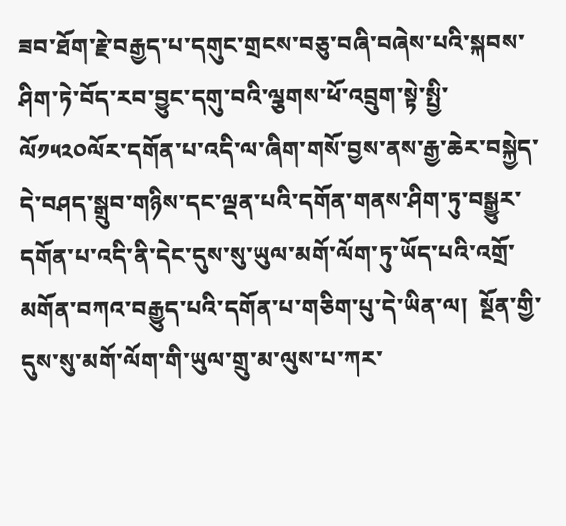ཟབ་ཐོག་རྗེ་བརྒྱད་པ་དགུང་གྲངས་བཅུ་བཞི་བཞེས་པའི་སྐབས་ཤིག་ཏེ་བོད་རབ་བྱུང་དགུ་བའི་ལྕགས་ཕོ་འབྲུག་སྟེ་སྤྱི་ལོ༡༥༢༠ལོར་དགོན་པ་འདི་ལ་ཞིག་གསོ་བྱས་ནས་རྒྱ་ཆེར་བསྐྱེད་དེ་བཤད་སྒྲུབ་གཉིས་དང་ལྡན་པའི་དགོན་གནས་ཤིག་ཏུ་བསྒྱུར་དགོན་པ་འདི་ནི་དེང་དུས་སུ་ཡུལ་མགོ་ལོག་ཏུ་ཡོད་པའི་འགྲོ་མགོན་བཀའ་བརྒྱུད་པའི་དགོན་པ་གཅིག་པུ་དེ་ཡིན་ལ།  སྔོན་གྱི་དུས་སུ་མགོ་ལོག་གི་ཡུལ་གྲུ་མ་ལུས་པ་ཀར་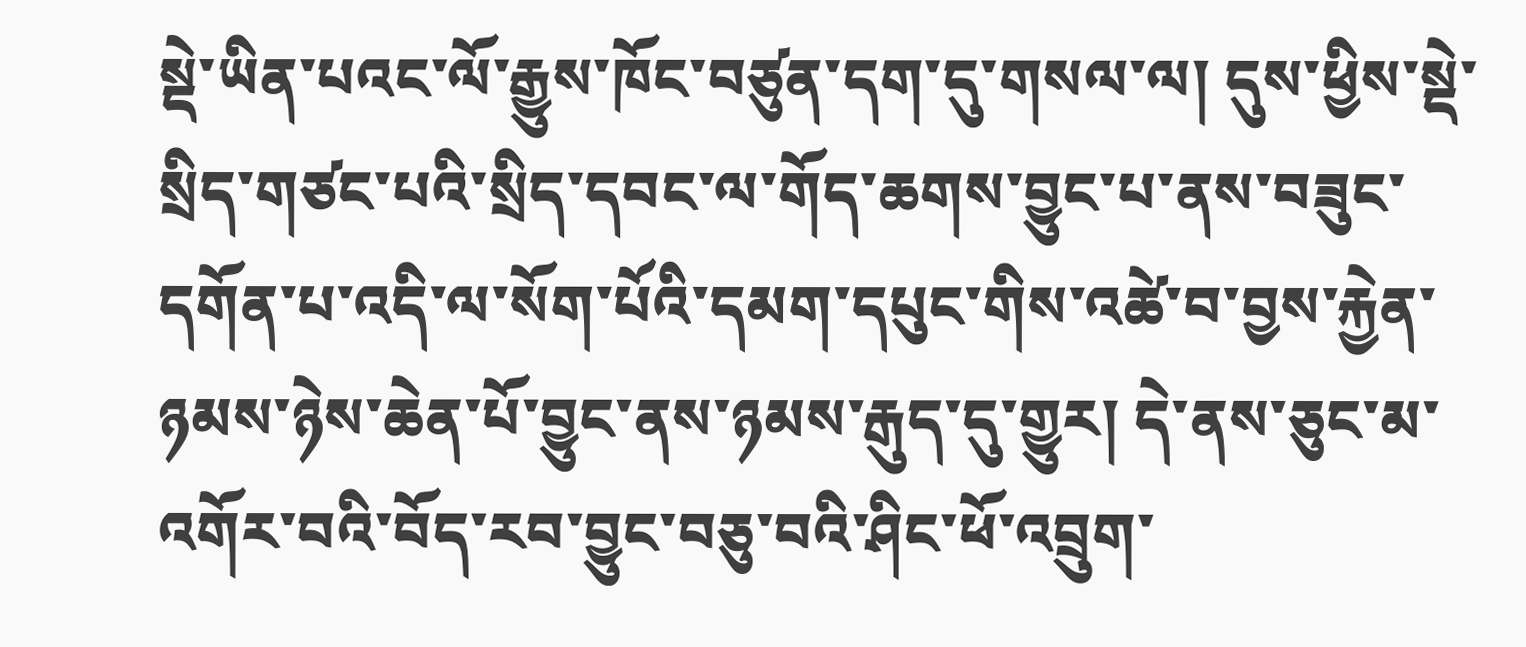སྡེ་ཡིན་པའང་ལོ་རྒྱུས་ཁོང་བཙུན་དག་དུ་གསལ་ལ། དུས་ཕྱིས་སྡེ་སྲིད་གཙང་པའི་སྲིད་དབང་ལ་གོད་ཆགས་བྱུང་པ་ནས་བཟུང་དགོན་པ་འདི་ལ་སོག་པོའི་དམག་དཔུང་གིས་འཚེ་བ་བྱས་རྐྱེན་ཉམས་ཉེས་ཆེན་པོ་བྱུང་ནས་ཉམས་རྒུད་དུ་གྱུར། དེ་ནས་ཅུང་མ་འགོར་བའི་བོད་རབ་བྱུང་བཅུ་བའི་ཤིང་ཕོ་འབྲུག་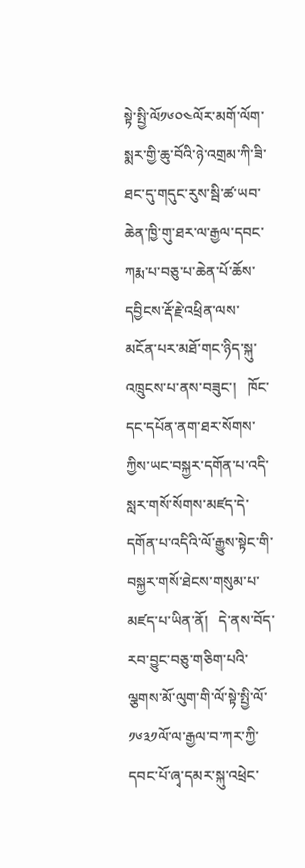སྟེ་སྤྱི་ལོ༡༦༠༤ལོར་མགོ་ལོག་སྨར་གྱི་ཆུ་བོའི་ཉེ་འགྲམ་ཀི་ཟི་ཐང་དུ་གདུང་རུས་སྦི་ཚ་ཡབ་ཆེན་ཁྱི་གུ་ཐར་ལ་རྒྱལ་དབང་ཀརྨ་པ་བཅུ་པ་ཆེན་པོ་ཆོས་དབྱིངས་རྡོ་རྗེ་འཕྲིན་ལས་མངོན་པར་མཐོ་གང་ཉིད་སྐུ་འཁྲུངས་པ་ནས་བཟུང་།   ཁོང་དང་དཔོན་ནག་ཐར་སོགས་ཀྱིས་ཡང་བསྐྱར་དགོན་པ་འདི་སླར་གསོ་སོགས་མཛད་དེ་དགོན་པ་འདིའི་ལོ་རྒྱུས་སྟེང་གི་བསྐྱར་གསོ་ཐེངས་གསུམ་པ་མཛད་པ་ཡིན་ནོ།   དེ་ནས་བོད་རབ་བྱུང་བཅུ་གཅིག་པའི་ལྕགས་མོ་ལུག་གི་ལོ་སྟེ་སྤྱི་ལོ་༡༦༣༡ལོ་ལ་རྒྱལ་བ་ཀར་ཀྱི་དབང་པོ་ཞྭ་དམར་སྐུ་འཕྲེང་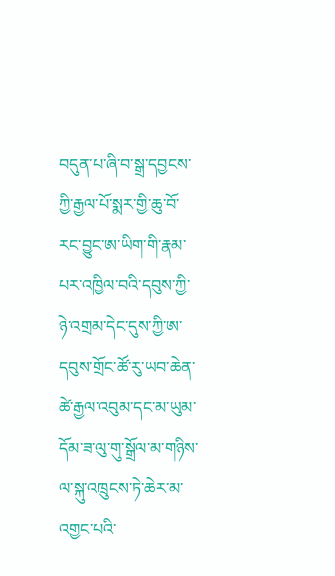བདུན་པ་ཞི་བ་སྒྲ་དབྱངས་ཀྱི་རྒྱལ་པོ་སྨར་གྱི་ཆུ་བོ་རང་བྱུང་ཨ་ཡིག་གི་རྣམ་པར་འཁྱིལ་བའི་དབུས་ཀྱི་ཉེ་འགྲམ་དེང་དུས་ཀྱི་ཨ་དབུས་གྲོང་ཚོ་རུ་ཡབ་ཆེན་ཚེ་རྒྱལ་འབུམ་དང་མ་ཡུམ་དོམ་ཟ་ལུ་གུ་སྒྲོལ་མ་གཉིས་ལ་སྐུ་འཁྲུངས་ཏེ་ཆེར་མ་འགྱང་པའི་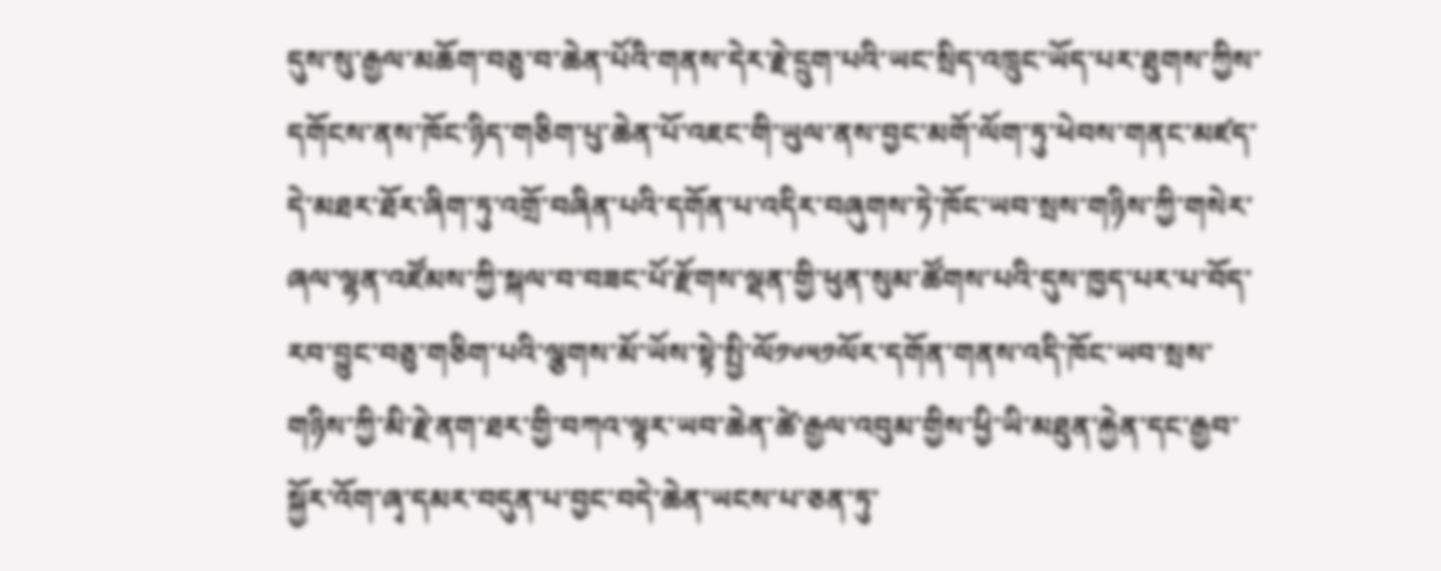དུས་སུ་རྒྱལ་མཆོག་བཅུ་བ་ཆེན་པོའི་གནས་དེར་རྗེ་དྲུག་པའི་ཡང་སྲིད་འཁྲུང་ཡོད་པར་ཐུགས་ཀྱིས་དགོངས་ནས་ཁོང་ཉིད་གཅིག་པུ་ཆེན་པོ་འཇང་གི་ཡུལ་ནས་བྱང་མགོ་ལོག་ཏུ་ཕེབས་གནང་མཛད་དེ་མཐར་ཐོར་ཞིག་ཏུ་འགྲོ་བཞིན་པའི་དགོན་པ་འདིར་བཞུགས་ཏེ་ཁོང་ཡབ་སྲས་གཉིས་ཀྱི་གསེར་ཞལ་ལྷན་འཛོམས་ཀྱི་སྐལ་བ་བཟང་པོ་རྫོགས་ལྡན་གྱི་ཕུན་སུམ་ཚོགས་པའི་དུས་ཁྱད་པར་པ་བོད་རབ་བྱུང་བཅུ་གཅིག་པའི་ལྕགས་མོ་ཡོས་སྟེ་སྤྱི་ལོ༡༦༥༡ལོར་དགོན་གནས་འདི་ཁོང་ཡབ་སྲས་གཉིས་ཀྱི་མི་རྗེ་ནག་ཐར་གྱི་བཀའ་ལྟར་ཡབ་ཆེན་ཚེ་རྒྱལ་འབུམ་གྱིས་ཕྱི་ཡི་མཐུན་རྐྱེན་དང་རྒྱབ་སྐྱོར་འོག་ཞྭ་དམར་བདུན་པ་བྱང་བདེ་ཆེན་ཡངས་པ་ཅན་ཏུ་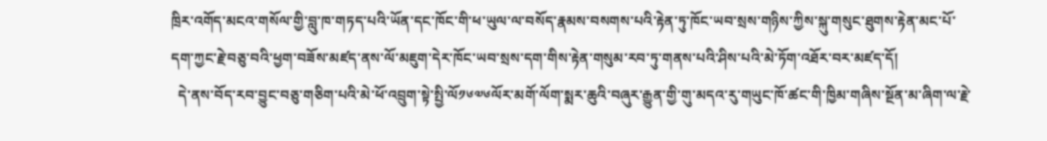ཁྲིར་འགོད་མངའ་གསོལ་གྱི་བླུ་ཁ་གཏད་པའི་ཡོན་དང་ཁོང་གི་ཕ་ཡུལ་ལ་བསོད་རྣམས་བསགས་པའི་རྟེན་ཏུ་ཁོང་ཡབ་སྲས་གཉིས་ཀྱིས་སྐུ་གསུང་ཐུགས་རྟེན་མང་པོ་དག་ཀྱང་རྗེ་བཅུ་བའི་ཕྱག་བཟོས་མཛད་ནས་ལོ་མཇུག་དེར་ཁོང་ཡབ་སྲས་དག་གིས་རྟེན་གསུམ་རབ་ཏུ་གནས་པའི་ཤིས་པའི་མེ་ཏོག་འཐོར་བར་མཛད་དོ།
  དེ་ནས་བོད་རབ་བྱུང་བཅུ་གཅིག་པའི་མེ་ཕོ་འབྲུག་སྟེ་སྤྱི་ལོ༡༦༧༦ལོར་མགོ་ལོག་སྨར་ཆུའི་བཞུར་རྒྱུན་གྱི་གུ་མདའ་རུ་གཡུང་ཁོ་ཚང་གི་ཁྱིམ་གཞིས་སྔོན་མ་ཞིག་ལ་རྗེ་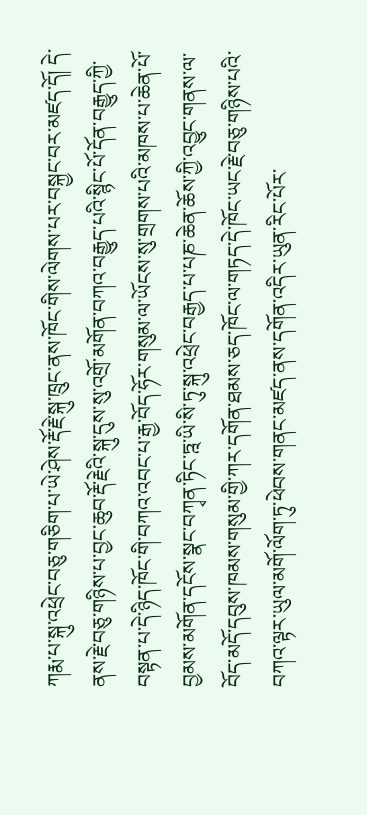ཀརྨ་པ་སྐུ་འཕྲེང་བཅུ་གཅིག་པ་ཡེ་ཤེས་རྡོ་རྗེ་སྐུ་ཁྲུང་ནས་ཁོང་གིས་ལེགས་པར་བསྐྱང་བར་མཛད་དོ། དེ་ནས་རྗེ་བཅུ་གཉིས་པ་བྱང་ཆུབ་རྡོ་རྗེའི་སྐུ་དུས་སུ་འགྲོ་མགོན་བཀའ་བརྒྱུད་པའི་སྙིང་པོ་དོན་བརྒྱུད་ཀྱི་བསྟན་པ་དེ་ཉིད་ཁོང་གི་བཀའ་འབང་པ་རྒྱ་བོད་ཧོར་གསུམ་ལ་ཡོངས་སུ་གྲགས་པའི་མཁས་པ་ཆེན་པོ་བྱམས་མགོན་དངོས་སྣང་བཀྭན་ཏིང་ཏྰ་ཡི་སི་ཏུ་སྐུ་འཕྲེང་བརྒྱད་པ་པཎ་ཆེན་ཆོས་ཀྱི་འབྱུང་གནས་ལ་བོད་མདོ་དབུས་ཁམས་གསུམ་གྱི་ཀར་དགོན་ཐམས་ཅད་ཁོང་ལ་གཏད་དེ་ཁོང་ཡང་རྗེ་བཅུ་གཉིས་པའི་བཀའ་ལྟར་ཡུལ་མགོ་ལོག་ཏུ་ཕེབས་གནང་མཛད་ནས་དགོན་འདིར་ཡུན་རིང་པོར་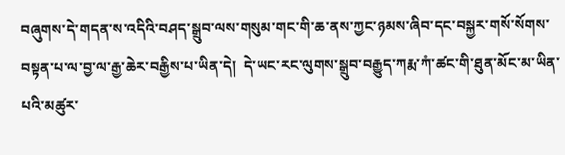བཞུགས་དེ་གདན་ས་འདིའི་བཤད་སྒྲུབ་ལས་གསུམ་གང་གི་ཆ་ནས་ཀྱང་ཉམས་ཞིབ་དང་བསྐྱར་གསོ་སོགས་བསྟན་པ་ལ་བྱ་ལ་རྒྱ་ཆེར་བརྒྱིས་པ་ཡིན་དེ།  དེ་ཡང་རང་ལུགས་སྒྲུབ་བརྒྱུད་ཀརྨ་ཀཾ་ཚང་གི་ཐུན་མོང་མ་ཡིན་པའི་མཚུར་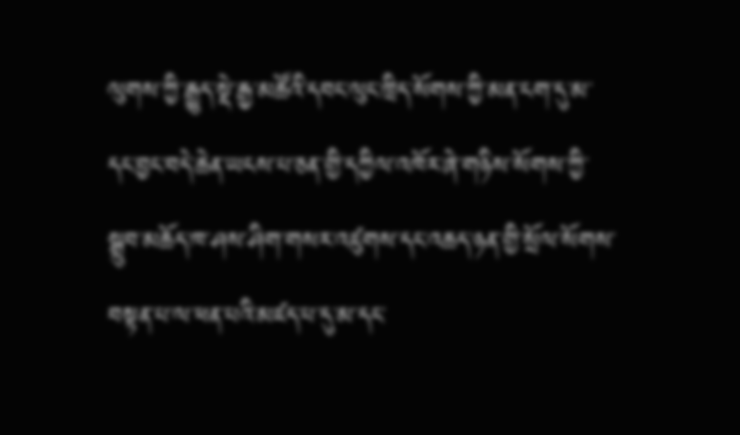ལུགས་ཀྱི་རྒྱུད་སྡེ་རྒྱ་མཚོའི་དབང་ལུང་ཁྲིད་སོགས་ཀྱི་མན་ངག་དུ་མ་དང་བྱང་བདེ་ཆེན་ཡངས་པ་ཅན་གྱི་དཀྱིལ་འཁོར་ཞེ་གཉིས་སོགས་ཀྱི་སྒྲུབ་མཆོད་ཁ་ཤས་ཤིག་གསར་འཛུགས་དང་འཆད་ཉན་གྱི་སྲོལ་སོགས་བསྟན་པ་ལ་ཕན་པའི་མཛད་པ་དུ་མ་དང་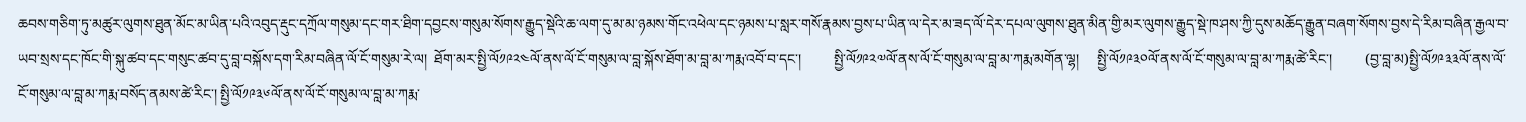ཆབས་གཅིག་ཏུ་མཚུར་ལུགས་ཐུན་མོང་མ་ཡིན་པའི་འབུད་རྡུང་དཀྲོལ་གསུམ་དང་གར་ཐིག་དབྱངས་གསུམ་སོགས་རྒྱུད་སྡེའི་ཆ་ལག་དུ་མ་མ་ཉམས་གོང་འཕེལ་དང་ཉམས་པ་སླར་གསོ་རྣམས་བྱས་པ་ཡིན་ལ་དེར་མ་ཟད་ལོ་དེར་དཔལ་ལུགས་ཐུན་མིན་གྱི་མར་ལུགས་རྒྱུད་སྡེ་ཁ་ཤས་ཀྱི་དུས་མཆོད་རྒྱུན་བཞག་སོགས་བྱས་དེ་རིམ་བཞིན་རྒྱལ་བ་ཡབ་སྲས་དང་ཁོང་གི་སྐུ་ཚབ་དང་གསུང་ཚབ་དུ་བླ་བསྐོས་དག་རིམ་བཞིན་ལོ་ངོ་གསུམ་རེ་ལ།  ཐོག་མར་སྤྱི་ལོ༡༩༢༤ལོ་ནས་ལོ་ངོ་གསུམ་ལ་བླ་སྐོས་ཐོག་མ་བླ་མ་ཀརྨ་འབོ་བ་དང་།         སྤྱི་ལོ༡༩༢༧ལོ་ནས་ལོ་ངོ་གསུམ་ལ་བླ་མ་ཀརྨ་མགོན་ལྷ།     སྤྱི་ལོ༡༩༣༠ལོ་ནས་ལོ་ངོ་གསུམ་ལ་བླ་མ་ཀརྨ་ཚེ་རིང་།         (བྱ་བླ་མ)སྤྱི་ལོ༡༩༣༣ལོ་ནས་ལོ་ངོ་གསུམ་ལ་བླ་མ་ཀརྨ་བསོད་ནམས་ཚེ་རིང་། སྤྱི་ལོ༡༩༣༦ལོ་ནས་ལོ་ངོ་གསུམ་ལ་བླ་མ་ཀརྨ་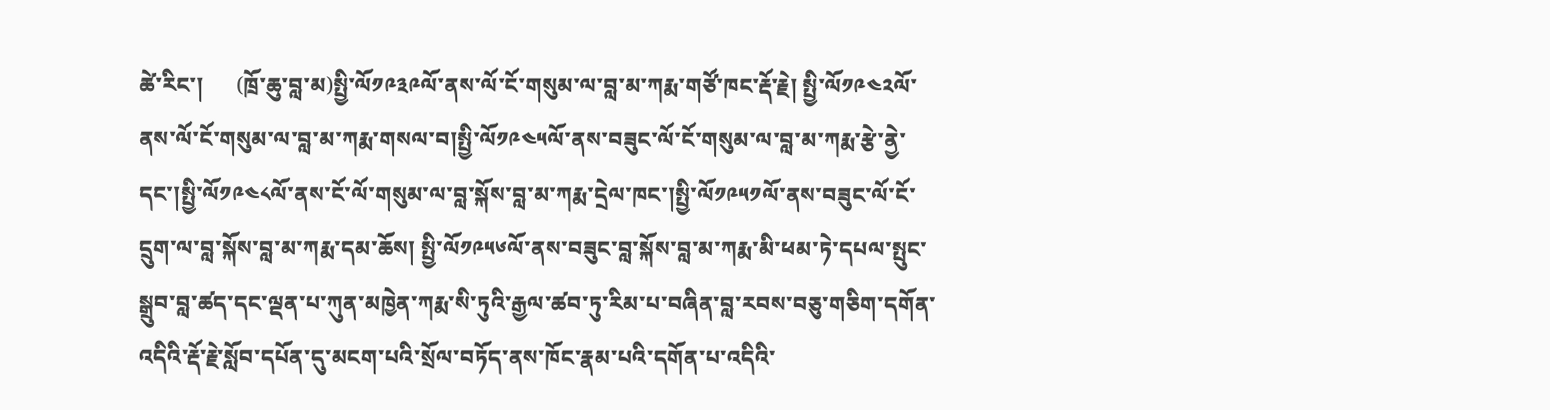ཚེ་རིང་།      (ཁྲོ་ཆུ་བླ་མ)སྤྱི་ལོ༡༩༣༩ལོ་ནས་ལོ་ངོ་གསུམ་ལ་བླ་མ་ཀརྨ་གཙོ་ཁང་རྡོ་རྗེ། སྤྱི་ལོ༡༩༤༢ལོ་ནས་ལོ་ངོ་གསུམ་ལ་བླ་མ་ཀརྨ་གསལ་བ།སྤྱི་ལོ༡༩༤༥ལོ་ནས་བཟུང་ལོ་ངོ་གསུམ་ལ་བླ་མ་ཀརྨ་རྩེ་ནྱེ་དང་།སྤྱི་ལོ༡༩༤༨ལོ་ནས་ངོ་ལོ་གསུམ་ལ་བླ་སྐོས་བླ་མ་ཀརྨ་དྲེལ་ཁང་།སྤྱི་ལོ༡༩༥༡ལོ་ནས་བཟུང་ལོ་ངོ་དྲུག་ལ་བླ་སྐོས་བླ་མ་ཀརྨ་དམ་ཆོས། སྤྱི་ལོ༡༩༥༦ལོ་ནས་བཟུང་བླ་སྐོས་བླ་མ་ཀརྨ་མི་ཕམ་ཏེ་དཔལ་སྤུང་སྒྲུབ་བླ་ཚད་དང་ལྡན་པ་ཀུན་མཁྱེན་ཀརྨ་སི་ཏུའི་རྒྱལ་ཚབ་ཏུ་རིམ་པ་བཞིན་བླ་རབས་བཅུ་གཅིག་དགོན་འདིའི་རྡོ་རྗེ་སློབ་དཔོན་དུ་མངག་པའི་སྲོལ་བཏོད་ནས་ཁོང་རྣམ་པའི་དགོན་པ་འདིའི་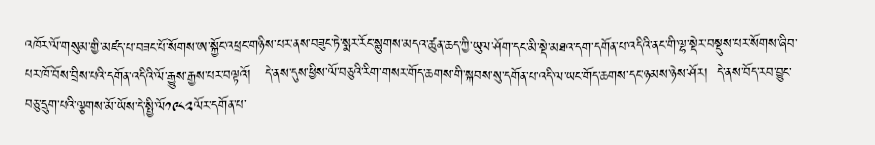འཁོར་ལོ་གསུམ་གྱི་མཛད་པ་བཟང་པོ་སོགས་ཨ་སྐྱོང་འཕྲང་གཉིས་པར་ནས་བཟུང་ཏེ་སྨར་རོང་སྙུགས་མདའ་ཚུན་ཆད་ཀྱི་ཡུལ་ཤོག་དང་མི་སྡེ་མཐའ་དག་དགོན་པ་འདིའི་ནང་གི་ལྷ་སྡེར་བསྡུས་པར་སོགས་ཞིབ་པར་ཁོ་བོས་བྲིས་པའི་དགོན་འདིའི་ལོ་རྒྱུས་རྒྱས་པར་བལྟའོ།   དེ་ནས་དུས་ཕྱིས་ལོ་བཅུའི་རིག་གསར་གོད་ཆགས་གི་སྐབས་སུ་དགོན་པ་འདི་ལ་ཡང་གོད་ཆགས་དང་ཉམས་ཉེས་ཤོར།  དེ་ནས་བོད་རབ་བྱུང་བཅུ་དྲུག་པའི་ལྕགས་མོ་ཡོས་དེ་སྤྱི་ལོ༡༩༨༢ལོར་དགོན་པ་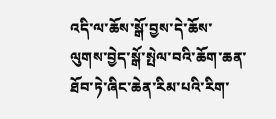འདི་ལ་ཆོས་སྒོ་བྱས་དེ་ཆོས་ལུགས་བྱེད་སྒོ་སྤེལ་བའི་ཆོག་ཆན་ཐོབ་ཏེ་ཞིང་ཆེན་རིམ་པའི་རིག་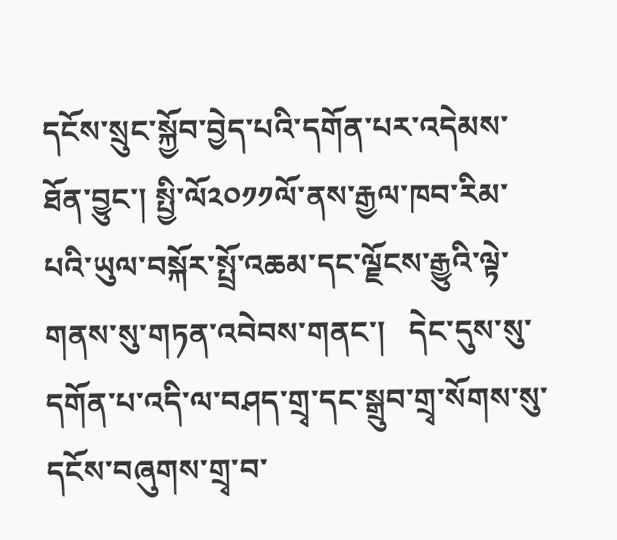དངོས་སྲུང་སྐྱོབ་བྱེད་པའི་དགོན་པར་འདེམས་ཐོན་བྱུང་། སྤྱི་ལོ༢༠༡༡ལོ་ནས་རྒྱལ་ཁབ་རིམ་པའི་ཡུལ་བསྐོར་སྤྲོ་འཆམ་དང་ལྗོངས་རྒྱུའི་ལྟེ་གནས་སུ་གཏན་འབེབས་གནང་།   དེང་དུས་སུ་དགོན་པ་འདི་ལ་བཤད་གྲྭ་དང་སྒྲུབ་གྲྭ་སོགས་སུ་དངོས་བཞུགས་གྲྭ་བ་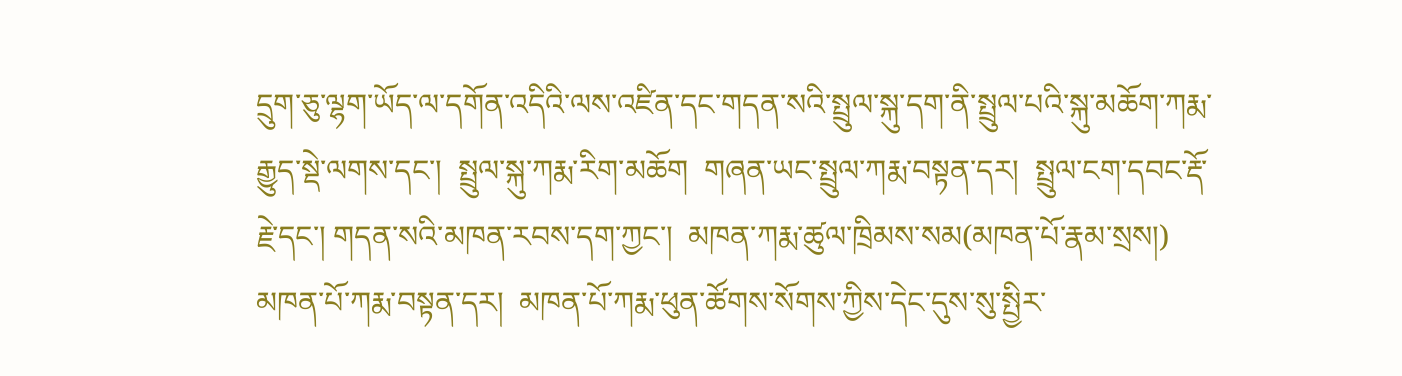དྲུག་ཅུ་ལྷག་ཡོད་ལ་དགོན་འདིའི་ལས་འཛིན་དང་གདན་སའི་སྤྲུལ་སྐུ་དག་ནི་སྤྲུལ་པའི་སྐུ་མཆོག་ཀརྨ་རྒྱུད་སྡེ་ལགས་དང་།  སྤྲུལ་སྐུ་ཀརྨ་རིག་མཆོག  གཞན་ཡང་སྤྲུལ་ཀརྨ་བསྟན་དར།  སྤྲུལ་ངག་དབང་རྡོ་རྗེ་དང་། གདན་སའི་མཁན་རབས་དག་ཀྱང་།  མཁན་ཀརྨ་ཚུལ་ཁྲིམས་སམ(མཁན་པོ་རྣམ་སྲས།) མཁན་པོ་ཀརྨ་བསྟན་དར།  མཁན་པོ་ཀརྨ་ཕུན་ཚོགས་སོགས་ཀྱིས་དེང་དུས་སུ་སྤྱིར་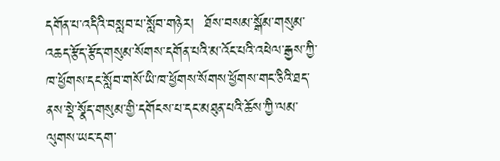དགོན་པ་འདིའི་བསླབ་པ་སློབ་གཉེར།  ཐོས་བསམ་སྒོམ་གསུམ་འཆད་རྩོད་རྩོད་གསུམ་སོགས་དགོན་པའི་མ་འོང་པའི་འཕེལ་རྒྱས་ཀྱི་ཁ་ཕྱོགས་དང་སློབ་གསོ་ཡི་ཁ་ཕྱོགས་སོགས་ཕྱོགས་གང་ཅིའི་ཐད་ནས་སྡེ་སྣོད་གསུམ་གྱི་དགོངས་པ་དང་མཐུན་པའི་ཆོས་ཀྱི་ལམ་ལུགས་ཡང་དག་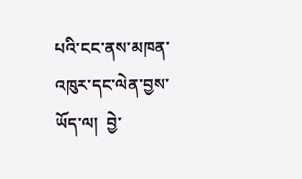པའི་ངང་ནས་མཁན་འཁུར་དང་ལེན་བྱས་ཡོད་ལ།  བྱེ་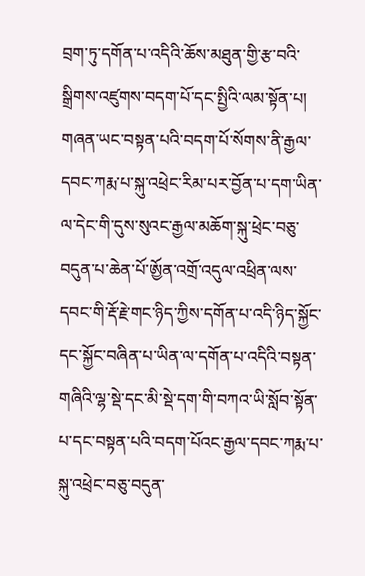བྲག་ཏུ་དགོན་པ་འདིའི་ཆོས་མཐུན་གྱི་རྩ་བའི་སྒྲིགས་འཛུགས་བདག་པོ་དང་སྤྱིའི་ལམ་སྟོན་པ།    གཞན་ཡང་བསྟན་པའི་བདག་པོ་སོགས་ནི་རྒྱལ་དབང་ཀརྨ་པ་སྐུ་འཕྲེང་རིམ་པར་བྱོན་པ་དག་ཡིན་ལ་དེང་གི་དུས་སུའང་རྒྱལ་མཆོག་སྐུ་ཕྲེང་བཅུ་བདུན་པ་ཆེན་པོ་ཨྱོན་འགྲོ་འདུལ་འཕྲིན་ལས་དབང་གི་རྡོ་རྗེ་གང་ཉིད་ཀྱིས་དགོན་པ་འདི་ཉིད་སྐྱོང་དང་སྐྱོང་བཞིན་པ་ཡིན་ལ་དགོན་པ་འདིའི་བསྟན་གཞིའི་ལྷ་སྡེ་དང་མི་སྡེ་དག་གི་བཀའ་ཡི་སློབ་སྟོན་པ་དང་བསྟན་པའི་བདག་པོའང་རྒྱལ་དབང་ཀརྨ་པ་སྐུ་འཕྲེང་བཅུ་བདུན་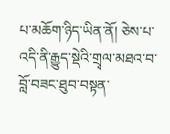པ་མཆོག་ཉིད་ཡིན་ནོ། ཅེས་པ་འདི་ནི་རྒྱུད་སྡེའི་གྲྭལ་མཐའ་བ་བློ་བཟང་ཐུབ་བསྟན་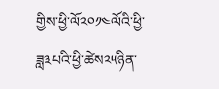གྱིས་ཕྱི་ལོ༢༠༡༤ལོའི་ཕྱི་ཟླ༣པའི་ཕྱི་ཚེས༢༥ཉིན་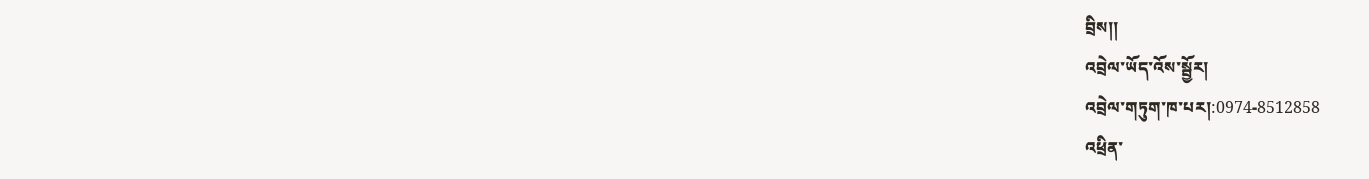བྲིས།།
འབྲེལ་ཡོད་འོས་སྦྱོར།
འབྲེལ་གཏུག་ཁ་པར།:0974-8512858
འཕྲིན་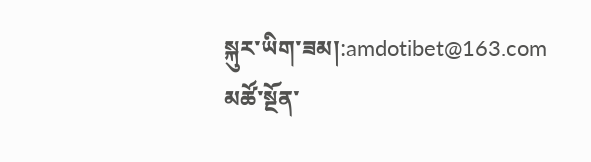སྐུར་ཡིག་ཟམ།:amdotibet@163.com
མཚོ་སྔོན་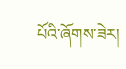པོའི་ཞོགས་ཟེར།